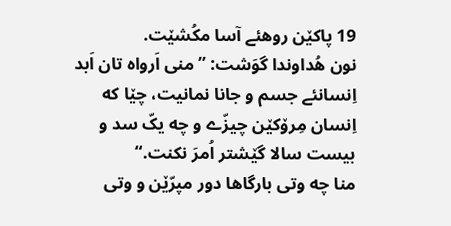19 پاکێن روهئے آسا مکُشێت.
نون هُداوندا گوَشت: ”منی اَرواه تان اَبد اِنسانئے جسم و جانا نمانیت، چێا که اِنسان مِرۆکێن چیزّے و چه یکّ سد و بیست سالا گێشتر اُمرَ نکنت.“
منا چه وتی بارگاها دور مپرّێن و وتی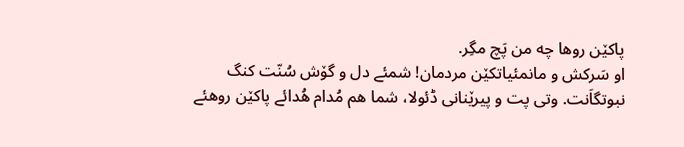پاکێن روها چه من پَچ مگِر.
او سَرکش و مانمئیاتکێن مردمان! شمئے دل و گۆش سُنّت کنگ نبوتگاَنت. وتی پت و پیرێنانی ڈئولا، شما هم مُدام هُدائے پاکێن روهئے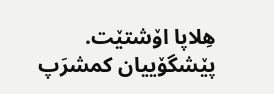هِلاپا اۆشتێت.
پێشگۆییان کمشرَپ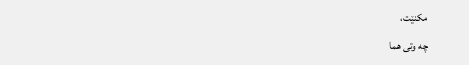مکنێت،
چه وتی هما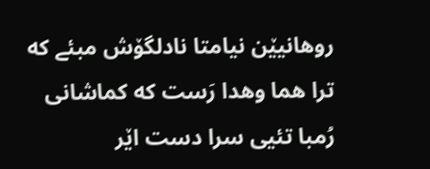روهانیێن نیامتا نادلگۆش مبئے که ترا هما وهدا رَست که کماشانی رُمبا تئیی سرا دست اێر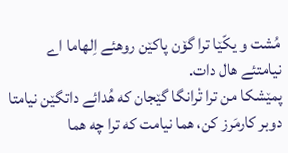مُشت و یکّێا ترا گۆن پاکێن روهئے اِلهاما اے نیامتئے هال دات.
پمێشکا من ترا تْرانگا گێجان که هُدائے داتگێن نیامتا دوبر کارمَرز کن، هما نیامت که ترا چه هما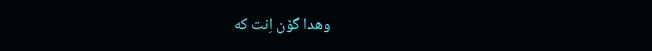وهدا گۆن اِنت که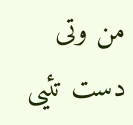من وتی دست تئیی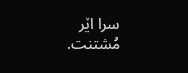سرا اێر مُشتنت.